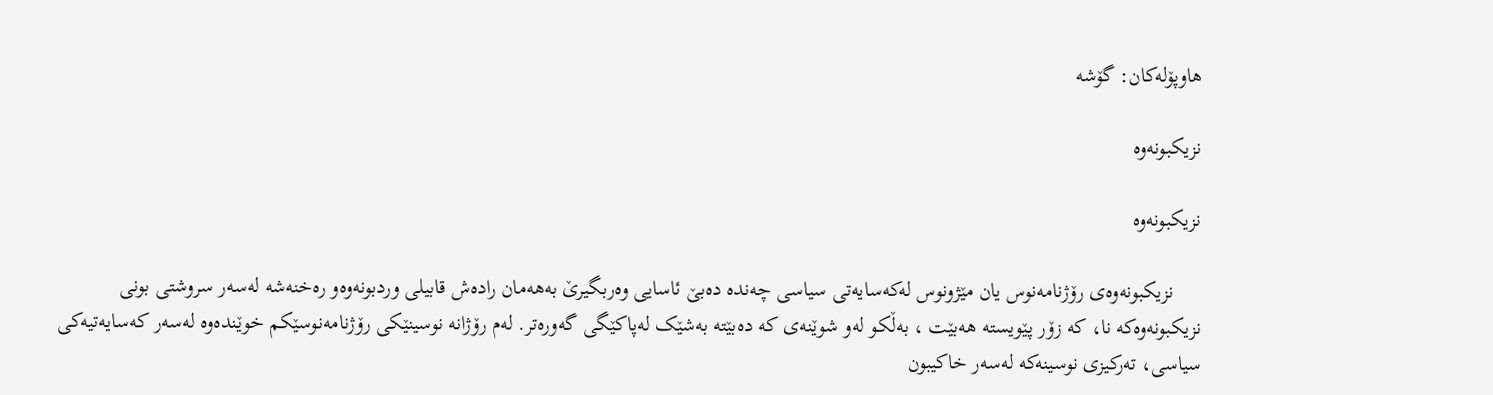هاوپۆلەکان: گۆشه

نزیکبونەوە

نزیکبونەوە

     نزیکبونەوەی رۆژنامەنوس یان مێژونوس لەکەسایەتی سیاسی چەندە دەبێ ئاسایی وەربگیرێ بەهەمان رادەش قابیلی وردبونەوەو رەخنەشە لەسەر سروشتی بونی نزیکبونەوەکە نا، کە زۆر پێویستە هەبێت ، بەڵکو لەو شوێنەی کە دەبێتە بەشێک لەپاکێگی گەورەتر. لەم رۆژانە نوسینێکی رۆژنامەنوسێکم خوێندەوە لەسەر کەسایەتیەکی سیاسی، تەرکیزی نوسینەکە لەسەر خاکیبون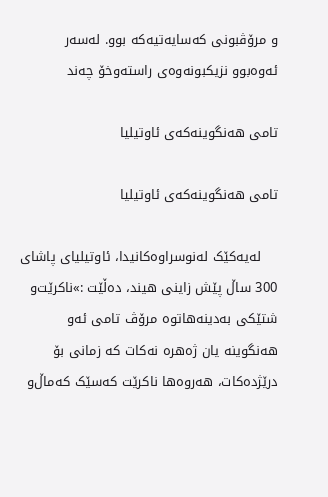و مرۆڤبونی کەسایەتیەکە بوو. لەسەر ئەوەبوو نزیکبونەوەی راستەوخۆ چەند

تامى هه‌نگوینه‌که‌ى ئاوتیلیا

تامى هه‌نگوینه‌که‌ى ئاوتیلیا

    له‌یه‌کێک له‌نوسراوه‌کانیدا، ئاوتیلیاى پاشاى 300 ساڵ پێش زاینى هیند، ده‌ڵێت :»ناکرێت‌و شتێکى به‌دینه‌هاتوه‌ مرۆڤ تامى ئه‌و هه‌نگوینه‌ یان ژه‌هره‌ نه‌کات که‌ زمانى بۆ درێژده‌کات، هه‌روه‌ها ناکرێت که‌سێک که‌ماڵ‌و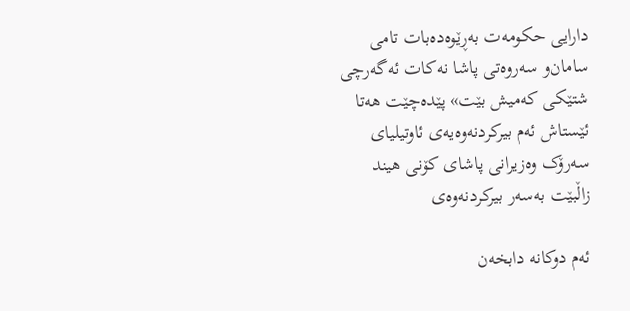دارایى حکومه‌ت به‌ڕێوه‌ده‌بات تامى سامان‌و سه‌روه‌تى پاشا نه‌کات ئه‌گه‌رچى شتێکى که‌میش بێت» پێده‌چێت هه‌تا ئێستاش ئه‌م بیرکردنه‌وه‌یه‌ى ئاوتیلیاى سه‌رۆک وه‌زیرانى پاشاى کۆنى هیند زاڵبێت به‌سه‌ر بیرکردنه‌وه‌ى

ئه‌م دوکانه‌ دابخه‌ن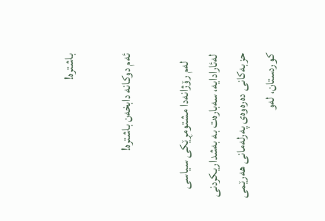باشتره‌!

ئه‌م دوکانه‌ دابخه‌ن باشتره‌!

   له‌م رۆژانه‌دا مشتومڕێکی سیاسی له‌ئارادایه‌، سه‌باره‌ت به‌ به‌شداریکردنی حزبه‌کانی ده‌ره‌وه‌ى په‌رله‌مانی هه‌رێمی کوردستان، له‌و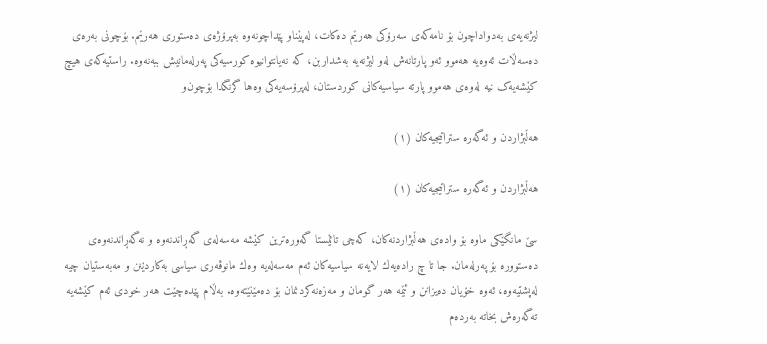لیژنه‌یه‌ی به‌دواداچون بۆ نامه‌که‌ى سه‌رۆکی هه‌رێم ده‌کات، له‌پێناو پێداچونه‌وه‌ به‌پرۆژه‌ی ده‌ستوری هه‌رێم. بۆچونی به‌ره‌ى ده‌سه‌ڵات ئه‌وه‌یه‌ هه‌موو ئه‌و پارتانه‌ش له‌و لیژنه‌یه‌ به‌شداربن، که‌ نه‌یانتوانیوه‌ کورسیه‌کی په‌رله‌مانیش ببه‌نه‌وه‌. راستیه‌که‌ی هیچ کێشه‌یه‌ک نیه‌ له‌وه‌ى هه‌موو پارته‌ سیاسیه‌کانی کوردستان، له‌پرۆسه‌یه‌کی وه‌ها گرنگدا بۆچون‌و

هه‌ڵبژاردن و ئه‌گه‌ره‌ ستراتیجیه‌كان (١)

هه‌ڵبژاردن و ئه‌گه‌ره‌ ستراتیجیه‌كان (١)

سێ مانگێكی ماوه‌ بۆ واده‌ی هه‌ڵبژاردنه‌كان‌، كه‌چی تائێستا گه‌وره‌ترین كێشه‌ مه‌سه‌له‌ی گه‌ڕاندنه‌وه‌ و نه‌گه‌ڕاندنه‌وه‌ی ده‌ستووره‌ بۆ په‌رله‌مان. جا تا چ راده‌یه‌ك لایه‌نه‌ سیاسیه‌كان ئه‌م مه‌سه‌له‌یه‌ وه‌ك مانوڤه‌ری سیاسی به‌كاردێنن و مه‌به‌ستیان چیه‌ له‌پشتیه‌وه‌، ئه‌وه‌ خۆیان ده‌یزانن و ئێمه‌ هه‌ر گومان و مه‌زه‌نه‌كردنمان بۆ ده‌مێنێته‌وه‌. به‌ڵام پێده‌چێت هه‌ر خودی ئه‌م كێشه‌یه‌ ته‌گه‌ره‌ش بخاته‌ به‌رده‌م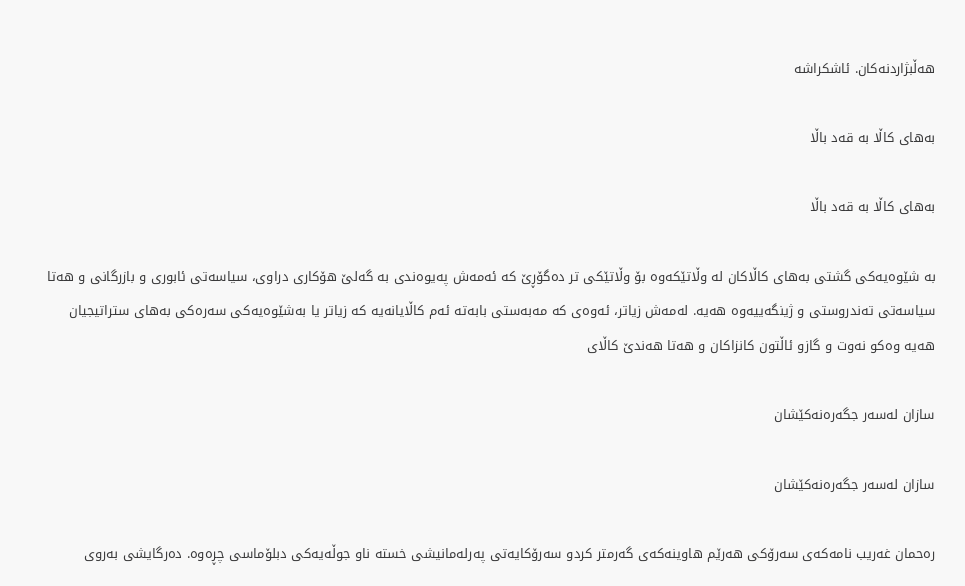هه‌ڵبژاردنه‌كان. ئاشكراشه‌

به‌های كاڵا به‌ قه‌د باڵا

به‌های كاڵا به‌ قه‌د باڵا

به‌ شێوه‌یه‌كی گشتی به‌های كاڵاكان له‌ وڵاتێكه‌وه‌ بۆ وڵاتێكی تر ده‌گۆڕێ كه‌ ئه‌مه‌ش په‌یوه‌ندی به‌ گه‌لێ‌ هۆكاری دراوی، سیاسه‌تی ئابوری و بازرگانی و هه‌تا سیاسه‌تی ته‌ندروستی و ژینگه‌ییه‌وه‌ هه‌یه‌. له‌مه‌ش زیاتر، ئه‌وه‌ی كه‌ مه‌به‌ستی بابه‌ته‌ ئه‌م كاڵایانه‌یه‌ كه‌ زیاتر یا به‌شێوه‌یه‌كی سه‌ره‌كی به‌های ستراتیجیان هه‌یه‌ وه‌كو نه‌وت و گازو ئاڵتون كانزاكان و هه‌تا هه‌ندێ كاڵای

سازان له‌سه‌ر جگه‌ره‌نه‌كێشان

سازان له‌سه‌ر جگه‌ره‌نه‌كێشان

ره‌حمان غه‌ریب نامه‌كه‌ی سه‌رۆكی هه‌رێم هاوینه‌كه‌ی گه‌رمتر كردو سه‌رۆكایه‌تی په‌رله‌مانیشی خسته‌ ناو جوڵه‌یه‌كی دبلۆماسی چڕه‌وه‌. ده‌رگایشی به‌روی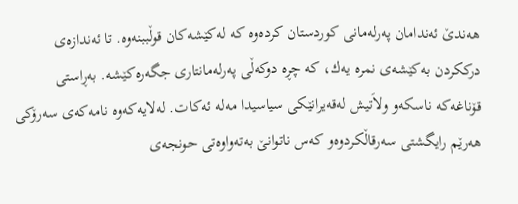هه‌ندێ ئه‌ندامان په‌رله‌مانی كوردستان كرده‌وه‌ كه‌ له‌كێشه‌كان قوڵببنه‌وه‌. تا ئه‌ندازه‌ی درككردن به‌كێشه‌ی نمره‌ یه‌ك، كه‌ چڕه‌ دوكه‌ڵی په‌رله‌مانتاری جگه‌ره‌كێشه‌. به‌ڕاستی قۆناغه‌كه‌ ناسكه‌و ولاَتیش له‌قه‌یرانێكی سیاسیدا مه‌له‌ ئه‌كات. له‌لایه‌كه‌وه‌ نامه‌كه‌ی سه‌رۆكی هه‌رێم رایگشتی سه‌رقاڵكردوه‌‌و كه‌س ناتوانێ به‌ته‌واوه‌تی حونجه‌ی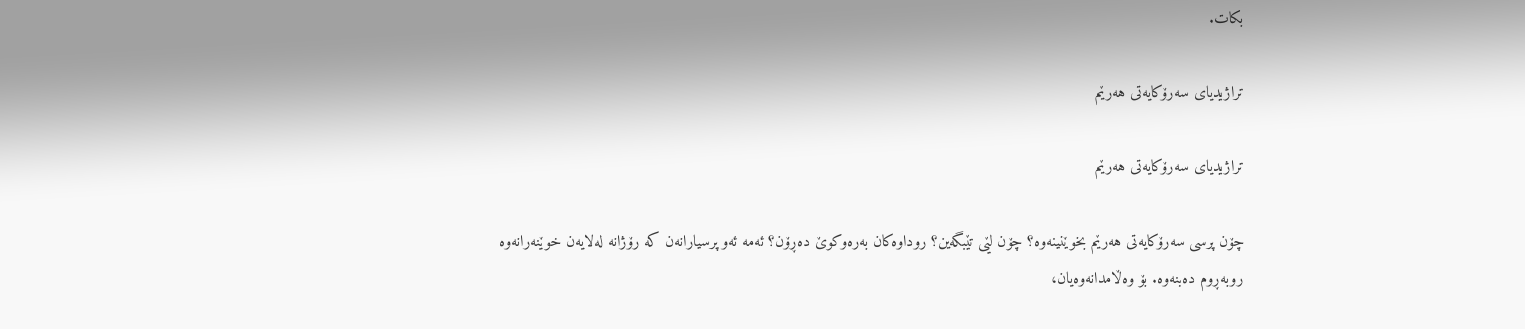بكات.

تراژیدیای سه‌رۆکایه‌تی هه‌رێم

تراژیدیای سه‌رۆکایه‌تی هه‌رێم

چۆن پرسی سه‌رۆکایه‌تی هه‌رێم بخوێنینه‌وه‌؟ چۆن لێی تێبگه‌ین؟ روداوه‌کان به‌ره‌وکوێ ده‌ڕۆن؟ ئه‌مه‌ ئه‌و پرسیارانه‌ن که‌ رۆژانه‌ له‌لایه‌ن خوێنه‌رانه‌وه‌ روبه‌ڕوم ده‌بنه‌وه‌. بۆ وه‌ڵامدانه‌وه‌یان،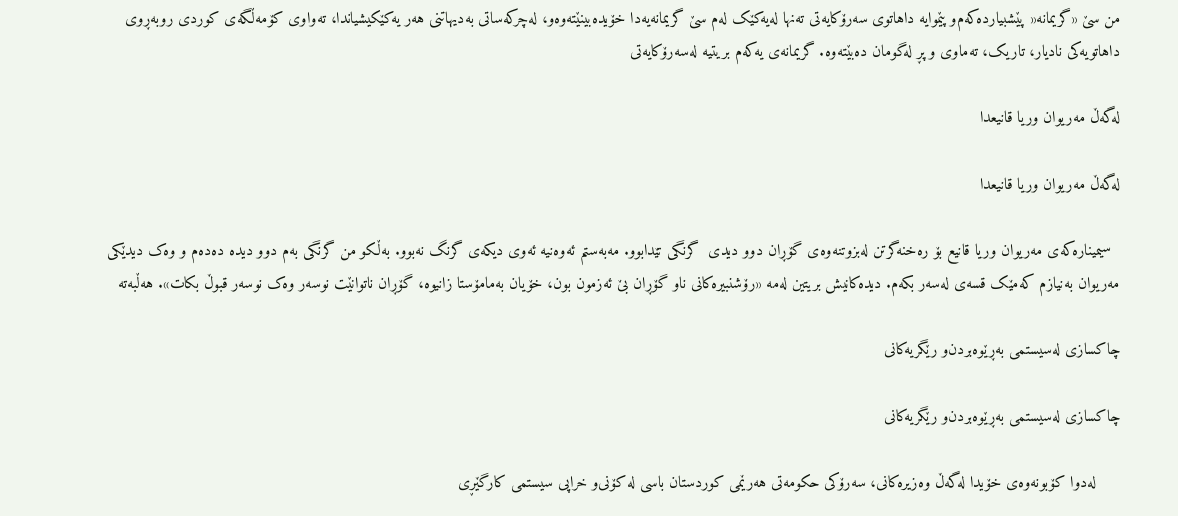من سێ «گریمانه‌‌« پێشبیارده‌که‌م‌و پێموایه‌ داهاتوی سه‌رۆکایه‌تی ته‌نها له‌یه‌کێک له‌م سێ گریمانه‌یه‌دا خۆیده‌بینێته‌وه‌و، له‌چرکه‌ساتی به‌دیهاتنی هه‌ر یه‌کێکیشیاندا، ته‌واوی کۆمه‌ڵگه‌ی کوردی روبه‌ڕوی داهاتویه‌کی نادیار، تاریک، ته‌ماوی و پڕ له‌گومان ده‌بێته‌وه‌. گریمانه‌ی یه‌که‌م بریتیه‌ له‌سه‌رۆکایه‌تی

لەگەڵ مەریوان وریا قانیعدا

لەگەڵ مەریوان وریا قانیعدا

  سیمینارەکەی مەریوان وریا قانیع بۆ رەخنەگرتن لەبزوتنەوەی گۆڕان دوو دیدی  گرنگی تێدابوو. مەبەستم ئەوەنیە ئەوی دیکەی گرنگ نەبوو. بەڵکو من گرنگی بەم دوو دیدە دەدەم و وەک دیدێکی مەریوان بەنیازم کەمێک قسەی لەسەر بکەم. دیدەکانیش بریتین لەمە «رۆشنبیرەکانی ناو گۆڕان بێ‌ ئەزمون بون، خۆیان بەمامۆستا زانیوە، گۆڕان ناتوانێت نوسەر وەک نوسەر قبوڵ بکات». هەڵبەتە

چاکسازى له‌سیستمى به‌ڕێوه‌بردن‌و رێگریه‌کانى

چاکسازى له‌سیستمى به‌ڕێوه‌بردن‌و رێگریه‌کانى

     له‌دوا کۆبونه‌وه‌ى خۆیدا له‌گه‌ڵ وه‌زیره‌کانى، سه‌رۆکى حکومه‌تى هه‌رێمى کوردستان باسى له‌ کۆنى‌و خراپى سیستمى کارگێڕى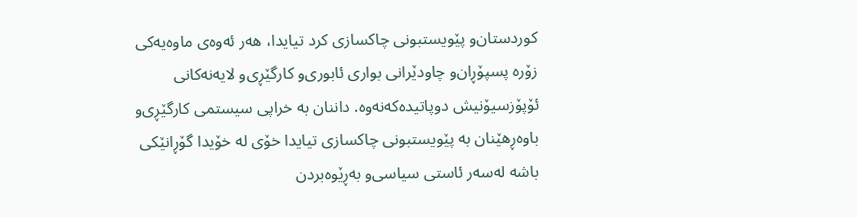کوردستان‌و پێویستبونى چاکسازى کرد تیایدا، هه‌ر ئه‌وه‌ى ماوه‌یه‌کى زۆره‌ پسپۆڕان‌و چاودێرانى بوارى ئابورى‌و کارگێڕى‌و لایه‌نه‌کانى ئۆپۆزسیۆنیش دوپاتیده‌که‌نه‌وه‌. داننان به‌ خراپى سیستمى کارگێڕى‌و باوه‌ڕهێنان به‌ پێویستبونى چاکسازى تیایدا خۆى له‌ خۆیدا گۆڕانێکى باشه‌ له‌سه‌ر ئاستى سیاسى‌و به‌ڕێوه‌بردن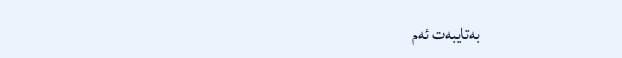به‌تایبه‌ت ئه‌م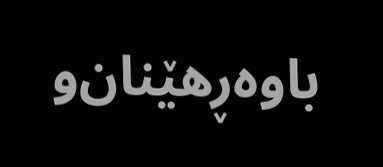باوه‌ڕهێنان‌و